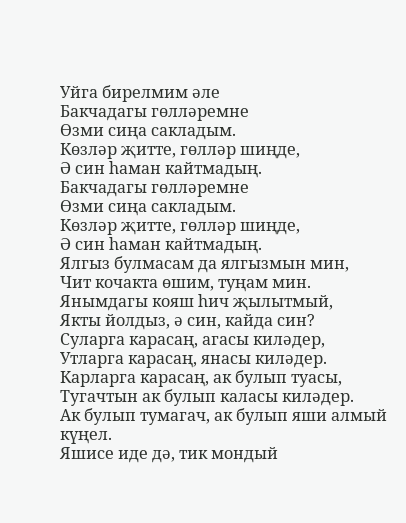Уйга бирелмим әле
Бакчадагы гөлләремне
Өзми сиңа сакладым.
Көзләр җитте, гөлләр шиңде,
Ә син һаман кайтмадың.
Бакчадагы гөлләремне
Өзми сиңа сакладым.
Көзләр җитте, гөлләр шиңде,
Ә син һаман кайтмадың.
Ялгыз булмасам да ялгызмын мин,
Чит кочакта өшим, туңам мин.
Янымдагы кояш һич җылытмый,
Якты йолдыз, ә син, кайда син?
Суларга карасаң, агасы киләдер,
Утларга карасаң, янасы киләдер.
Карларга карасаң, ак булып туасы,
Тугачтын ак булып каласы киләдер.
Ак булып тумагач, ак булып яши алмый күңел.
Яшисе иде дә, тик мондый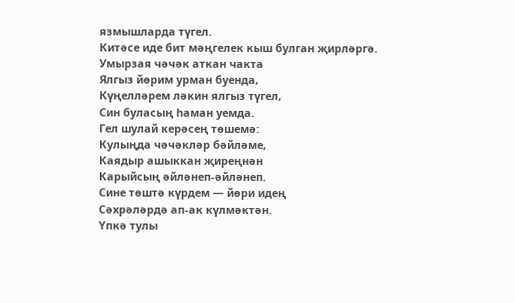язмышларда түгел.
Китәсе иде бит мәңгелек кыш булган җирләргә.
Умырзая чәчәк аткан чакта
Ялгыз йөрим урман буенда,
Күңелләрем ләкин ялгыз түгел,
Син буласың һаман уемда.
Гел шулай керәсең төшемә:
Кулыңда чәчәкләр бәйләме,
Каядыр ашыккан җиреңнән
Карыйсың әйләнеп-әйләнеп.
Сине төштә күрдем — йөри идең
Сәхрәләрдә ап-ак күлмәктән.
Үпкә тулы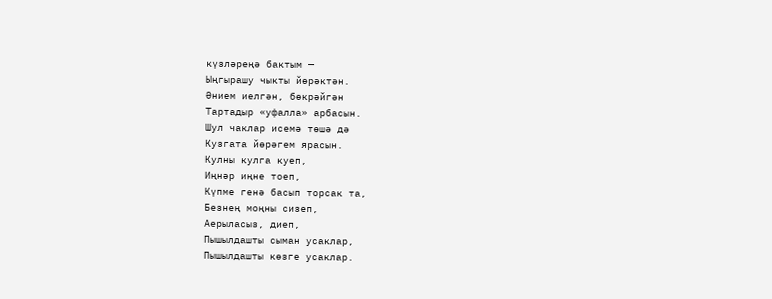күзләреңә бактым —
Ыңгырашу чыкты йөрәктән.
Әнием иелгән, бөкрәйгән
Тартадыр «уфалла» арбасын.
Шул чаклар исемә төшә дә
Кузгата йөрәгем ярасын.
Кулны кулга куеп,
Иңнәр иңне тоеп,
Күпме генә басып торсак та,
Безнең моңны сизеп,
Аерыласыз, диеп,
Пышылдашты сыман усаклар,
Пышылдашты көзге усаклар.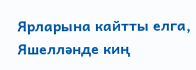Ярларына кайтты елга,
Яшелләнде киң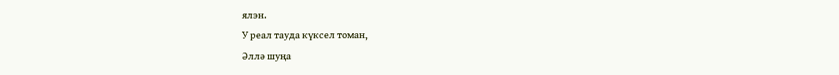ялэн.
У реал тауда күксел томан,
Әллә шуңа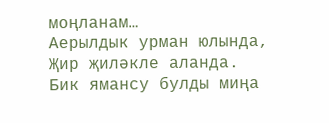моңланам…
Аерылдык урман юлында,
Җир җиләкле аланда.
Бик ямансу булды миңа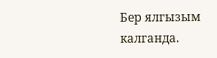Бер ялгызым калганда.